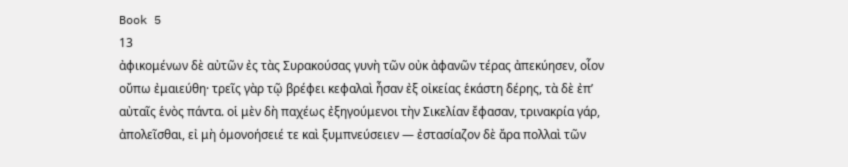Book 5
13
ἀφικομένων δὲ αὐτῶν ἐς τὰς Συρακούσας γυνὴ τῶν οὐκ ἀφανῶν τέρας ἀπεκύησεν, οἷον οὔπω ἐμαιεύθη· τρεῖς γὰρ τῷ βρέφει κεφαλαὶ ἦσαν ἐξ οἰκείας ἑκάστη δέρης, τὰ δὲ ἐπʼ αὐταῖς ἑνὸς πάντα. οἱ μὲν δὴ παχέως ἐξηγούμενοι τὴν Σικελίαν ἔφασαν, τρινακρία γάρ, ἀπολεῖσθαι, εἰ μὴ ὁμονοήσειέ τε καὶ ξυμπνεύσειεν — ἐστασίαζον δὲ ἄρα πολλαὶ τῶν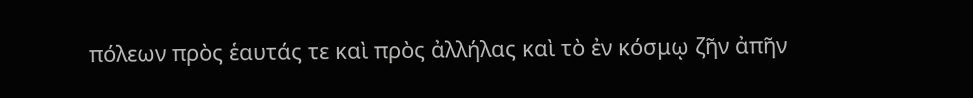πόλεων πρὸς ἑαυτάς τε καὶ πρὸς ἀλλήλας καὶ τὸ ἐν κόσμῳ ζῆν ἀπῆν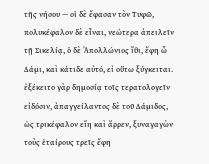τῆς νήσου — οἱ δὲ ἔφασαν τὸν Τυφῶ, πολυκέφαλον δὲ εἶναι, νεώτερα ἀπειλεῖν τῇ Σικελίᾳ, ὁ δὲ Ἀπολλώνιος ἴθι, ἔφη ὦ Δάμι, καὶ κάτιδε αὐτό, εἰ οὕτω ξύγκειται. ἐξέκειτο γὰρ δημοσίᾳ τοῖς τερατολογεῖν εἰδόσιν, ἀπαγγείλαντος δὲ τοῦ Δάμιδος, ὡς τρικέφαλον εἴη καὶ ἄρρεν, ξυναγαγὼν τοὺς ἑταίρους τρεῖς ἔφη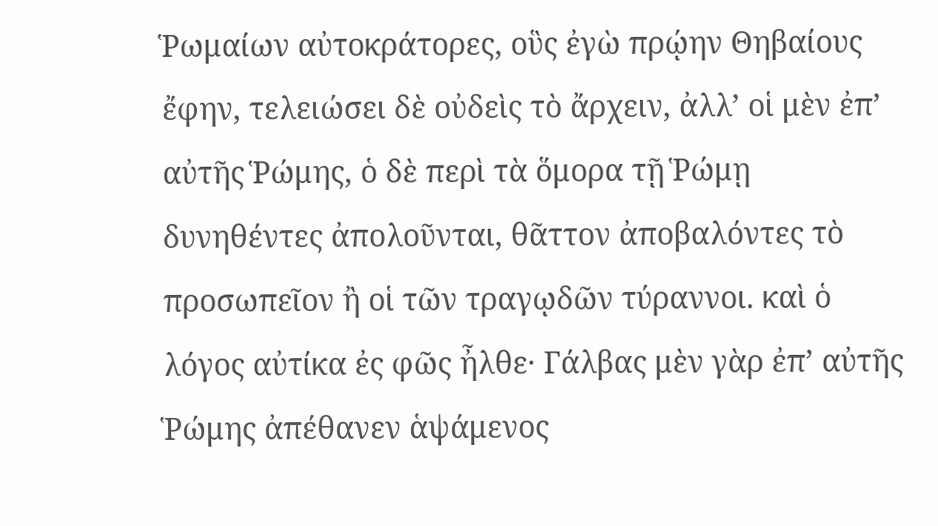Ῥωμαίων αὐτοκράτορες, οὓς ἐγὼ πρῴην Θηβαίους ἔφην, τελειώσει δὲ οὐδεὶς τὸ ἄρχειν, ἀλλʼ οἱ μὲν ἐπʼ αὐτῆς Ῥώμης, ὁ δὲ περὶ τὰ ὅμορα τῇ Ῥώμῃ δυνηθέντες ἀπολοῦνται, θᾶττον ἀποβαλόντες τὸ προσωπεῖον ἢ οἱ τῶν τραγῳδῶν τύραννοι. καὶ ὁ λόγος αὐτίκα ἐς φῶς ἦλθε· Γάλβας μὲν γὰρ ἐπʼ αὐτῆς Ῥώμης ἀπέθανεν ἁψάμενος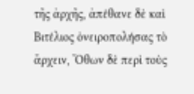τῆς ἀρχῆς, ἀπέθανε δὲ καὶ Βιτέλιος ὀνειροπολήσας τὸ ἄρχειν, Ὄθων δὲ περὶ τοὺς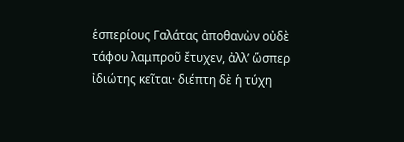ἑσπερίους Γαλάτας ἀποθανὼν οὐδὲ τάφου λαμπροῦ ἔτυχεν, ἀλλʼ ὥσπερ ἰδιώτης κεῖται· διέπτη δὲ ἡ τύχη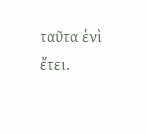ταῦτα ἑνὶ ἔτει.